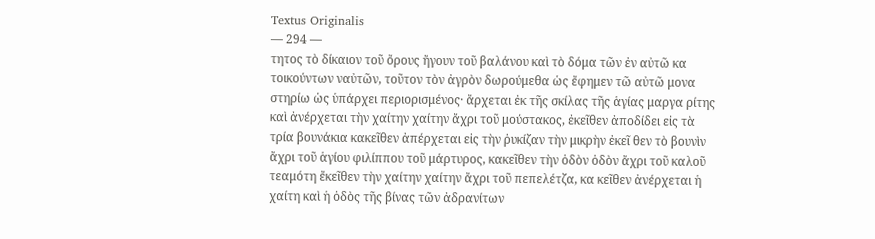Textus Originalis
— 294 —
τητος τὸ δίκαιον τοῦ ὄρους ἤγουν τοῦ βαλάνου καὶ τὸ δόμα τῶν ἐν αὐτῶ κα τοικούντων ναὐτῶν, τοῦτον τὸν ἀγρὸν δωρούμεθα ὡς ἔφημεν τῶ αὐτῶ μονα στηρίω ὡς ὑπάρχει περιορισμένος· ἄρχεται ἐκ τῆς σκίλας τῆς ἁγίας μαργα ρίτης καὶ ἀνέρχεται τὴν χαίτην χαίτην ἄχρι τοῦ μούστακος, ἐκεῖθεν ἀποδίδει εἰς τὰ τρία βουνάκια κακεῖθεν ἀπέρχεται εἰς τὴν ῥυκίζαν τὴν μικρὴν ἐκεῖ θεν τὸ βουνὶν ἄχρι τοῦ ἁγίου φιλίππου τοῦ μάρτυρος, κακεῖθεν τὴν ὁδὸν ὁδὸν ἄχρι τοῦ καλοῦ τεαμότη ἔκεῖθεν τὴν χαίτην χαίτην ἄχρι τοῦ πεπελέτζα, κα κεῖθεν ἀνέρχεται ἡ χαίτη καὶ ἡ ὁδὸς τῆς βίνας τῶν ἀδρανίτων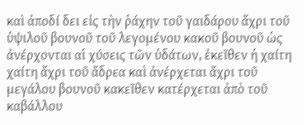καὶ ἀποδί δει εἰς τὴν ῥάχην τοῦ γαιδάρου ἄχρι τοῦ ὑψιλοῦ βουνοῦ τοῦ λεγομένου κακοῦ βουνοῦ ὡς ἀνέρχονται αἱ χύσεις τῶν ὑδάτων, ἐκεῖθεν ἡ χαίτη χαίτη ἄχρι τοῦ ἄδρεα καὶ ἀνέρχεται ἄχρι τοῦ μεγάλου βουνοῦ κακεῖθεν κατέρχεται ἀπὸ τοῦ καβάλλου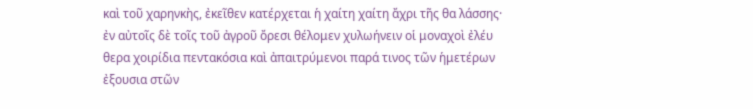καὶ τοῦ χαρηνκὴς, ἐκεῖθεν κατέρχεται ἡ χαίτη χαίτη ἄχρι τῆς θα λάσσης· ἐν αὐτοῖς δὲ τοῖς τοῦ ἀγροῦ ὄρεσι θέλομεν χυλωήνειν οἱ μοναχοὶ ἐλέυ θερα χοιρίδια πεντακόσια καὶ ἀπαιτρύμενοι παρά τινος τῶν ἡμετέρων ἐξουσια στῶν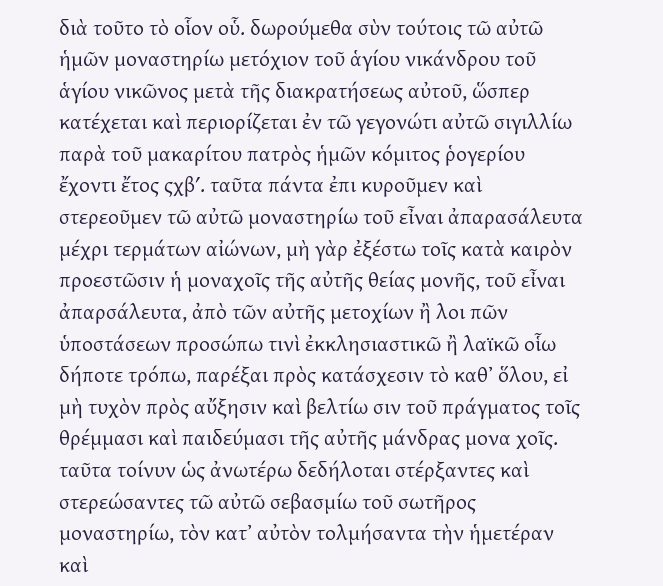διὰ τοῦτο τὸ οἷον οὗ. δωρούμεθα σὺν τούτοις τῶ αὐτῶ ἡμῶν μοναστηρίω μετόχιον τοῦ ἁγίου νικάνδρου τοῦ ἁγίου νικῶνος μετὰ τῆς διακρατήσεως αὐτοῦ, ὥσπερ κατέχεται καὶ περιορίζεται ἐν τῶ γεγονώτι αὐτῶ σιγιλλίω παρὰ τοῦ μακαρίτου πατρὸς ἡμῶν κόμιτος ῥογερίου ἔχοντι ἔτος ςχβʹ. ταῦτα πάντα ἐπι κυροῦμεν καὶ στερεοῦμεν τῶ αὐτῶ μοναστηρίω τοῦ εἶναι ἀπαρασάλευτα μέχρι τερμάτων αἰώνων, μὴ γὰρ ἐξέστω τοῖς κατὰ καιρὸν προεστῶσιν ἡ μοναχοῖς τῆς αὐτῆς θείας μονῆς, τοῦ εἶναι ἀπαρσάλευτα, ἀπὸ τῶν αὐτῆς μετοχίων ἢ λοι πῶν ὑποστάσεων προσώπω τινὶ ἐκκλησιαστικῶ ἢ λαϊκῶ οἷω δήποτε τρόπω, παρέξαι πρὸς κατάσχεσιν τὸ καθʼ ὅλου, εἰ μὴ τυχὸν πρὸς αὔξησιν καὶ βελτίω σιν τοῦ πράγματος τοῖς θρέμμασι καὶ παιδεύμασι τῆς αὐτῆς μάνδρας μονα χοῖς. ταῦτα τοίνυν ὡς ἀνωτέρω δεδήλοται στέρξαντες καὶ στερεώσαντες τῶ αὐτῶ σεβασμίω τοῦ σωτῆρος μοναστηρίω, τὸν κατʼ αὐτὸν τολμήσαντα τὴν ἡμετέραν καὶ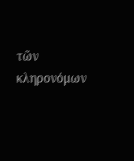τῶν κληρονόμων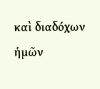καὶ διαδόχων ἡμῶν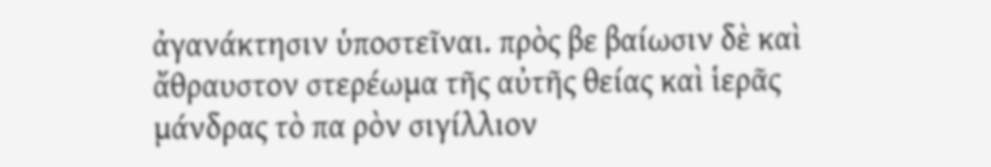ἀγανάκτησιν ὑποστεῖναι. πρὸς βε βαίωσιν δὲ καὶ ἄθραυστον στερέωμα τῆς αὐτῆς θείας καὶ ἱερᾶς μάνδρας τὸ πα ρὸν σιγίλλιον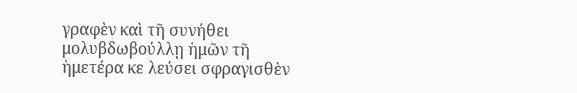γραφὲν καὶ τῆ συνήθει μολυβδωβούλλῃ ἡμῶν τῆ ἡμετέρα κε λεύσει σφραγισθὲν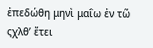ἐπεδώθη μηνὶ μαΐω ἐν τῶ ςχλθʹ ἔτει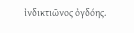ἰνδικτιῶνος ὀγδόης.